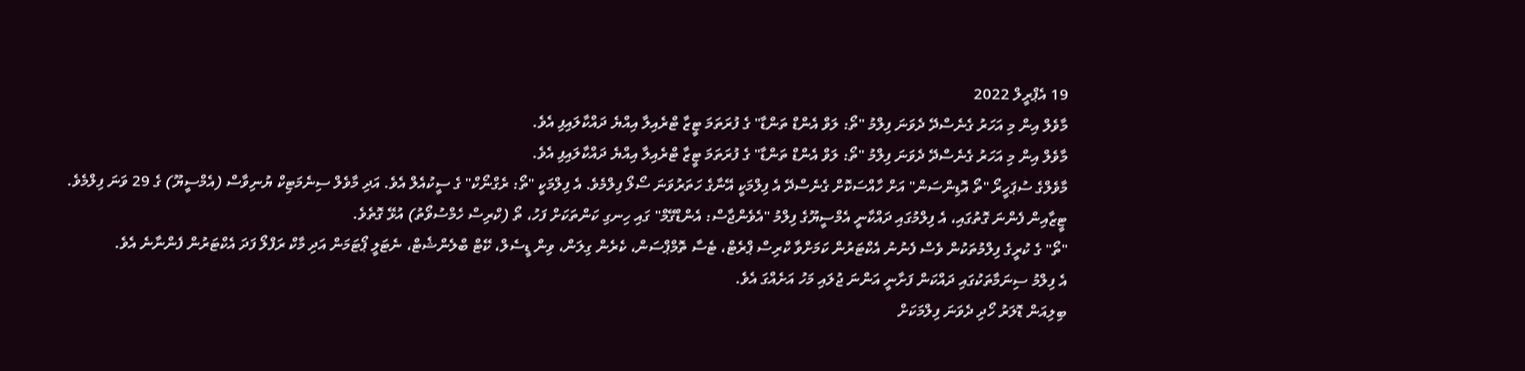19 އެޕްރީލް 2022
މާވެލް އިން މި އަހަރު ގެނެސްދޭ ދެވަނަ ފިލްމު "ތޯ: ލަވް އެންޑް ތަންޑާ" ގެ ފުރަތަމަ ޓީޒާ ޓްރެއިލާ އިއްޔެ ދައްކާލައިފި އެވެ.
މާވެލް އިން މި އަހަރު ގެނެސްދޭ ދެވަނަ ފިލްމު "ތޯ: ލަވް އެންޑް ތަންޑާ" ގެ ފުރަތަމަ ޓީޒާ ޓްރެއިލާ އިއްޔެ ދައްކާލައިފި އެވެ.
މާވެލްގެ ސުޕަހީރޯ "ތޯ އޮޑިންސަން" އަށް ހާއްސަކޮށް ގެނެސްދޭ އެ ފިލްމަކީ އޭނާގެ ހަތަރުވަނަ ސޯލޯ ފިލްމެވެ. އެ ފިލްމަކީ "ތޯ: ރެގްނޯކް" ގެ ސީކުއެލް އެވެ. އަދި މާވެލް ސިނެމަޓިކް ޔުނިވާސް (އެމްސީޔޫ) ގެ 29 ވަނަ ފިލްމެވެ.
ޓީޒާއިން ފެންނަ ގޮތުގައި، އެ ފިލްމުގައި ދައްކާނީ އެމްސީޔޫގެ ފިލްމު "އެވެންޖާސް: އެންޑްގޭމް" ގައި ހިނގި ކަންތަކަށް ފަހު، ތޯ (ކްރިސް ހެމްސުވޯތު) އުޅޭ ގޮތެވެ.
"ތޯ" ގެ ކުރީގެ ފިލްމުތަކުން ވެސް ފެނުނު އެކްޓަރުން ކަމަށްވާ ކްރިސް ޕްރެޓް، ޓެސާ ތޮމްޕްސަން، ކެރެން ގިލަން، ވިން ޑީސެލް، ކޭޓް ބްލެންޝެޓް، ނެޓަލީ ޕޯޓަމަން އަދި މާކް ރަފްލޯ ފަދަ އެކްޓަރުން ފެންނާނެ އެވެ.
އެ ފިލްމު ސިނަމާތަކުގައި ދައްކަން ފަށާނީ އަންނަ ޖުލައި މަހު އަށެއްގަ އެވެ.
ބިލިއަން ޑޮލަރު ހޯދި ދެވަނަ ފިލްމަކަށް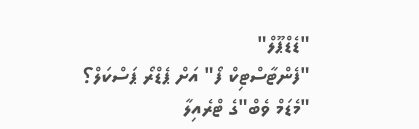"ޑެޑްޕޫލް"
"ފެންޓާސްޓިކް ފޯ" އަށް ޕެޑްރޯ ޕަސްކަލް؟
"މެޑަމް ވެބް"ގެ ޓްރެއިލާ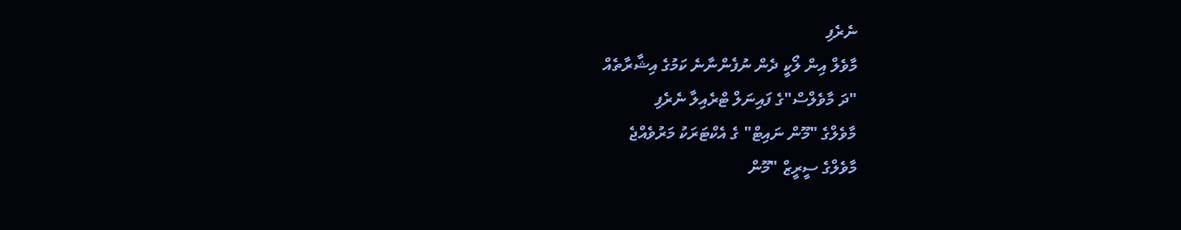ނެރެފި
މާވެލް އިން ލޯކީ ދެން ނުފެންނާނެ ކަމުގެ އިޝާރާތެއް
"ދަ މާވެލްސް"ގެ ފައިނަލް ޓްރެއިލާ ނެރެފި
މާވެލްގެ "މޫން ނައިޓް" ގެ އެކްޓަރަކު މަރުވެއްޖެ
މާވެލްގެ ސީރީޒް "މޫން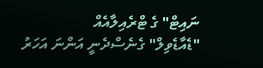ނައިޓް" ގެ ޓްރެއިލާއެއް
"ޑެއާޑެވިލް" ގެނެސްދެނީ އަންނަ އަހަރު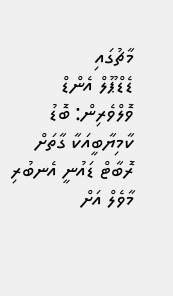މާޗުގައި
ޑެޑްޕޫލް އެންޑް ވޮލްވެރިން: ބޮޑު ކާމިޔާބީއަކާ ގާތަށް
ރޮބާޓް ޑައުނީ އެނބުރި މާވެލް އަށް